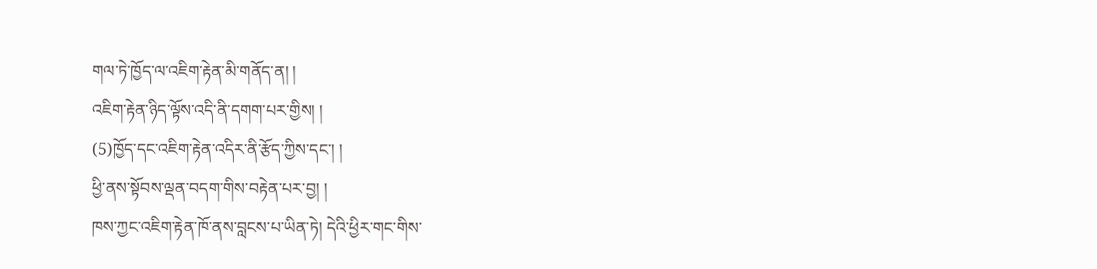གལ་ཏེ་ཁྱོད་ལ་འཇིག་རྟེན་མི་གནོད་ན། །
འཇིག་རྟེན་ཉིད་ལྟོས་འདི་ནི་དགག་པར་གྱིས། །
(5)ཁྱོད་དང་འཇིག་རྟེན་འདིར་ནི་རྩོད་ཀྱིས་དང་། །
ཕྱི་ནས་སྟོབས་ལྡན་བདག་གིས་བརྟེན་པར་བྱ། །
ཁས་ཀྱང་འཇིག་རྟེན་ཁོ་ནས་བླངས་པ་ཡིན་ཏེ། དེའི་ཕྱིར་གང་གིས་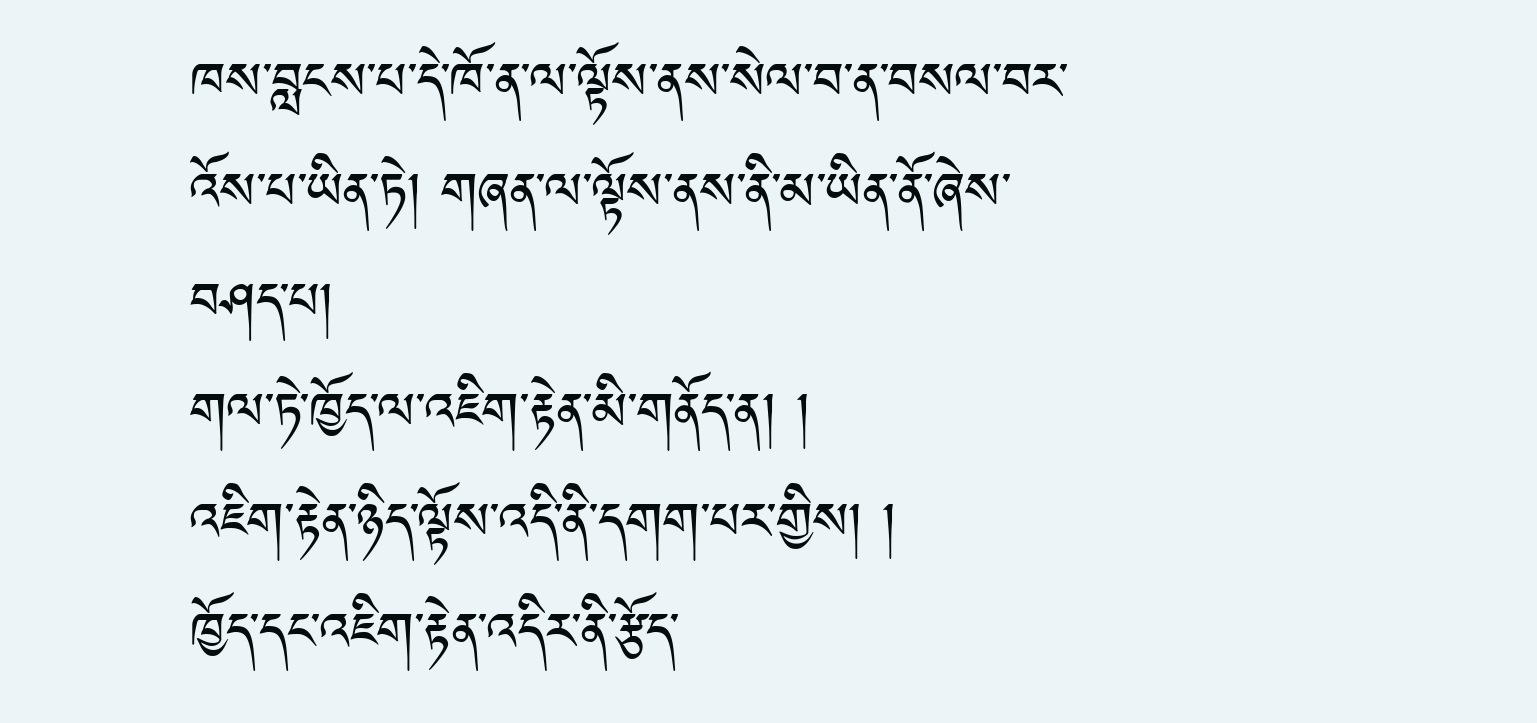ཁས་བླངས་པ་དེ་ཁོ་ན་ལ་ལྟོས་ནས་སེལ་བ་ན་བསལ་བར་འོས་པ་ཡིན་ཏེ། གཞན་ལ་ལྟོས་ནས་ནི་མ་ཡིན་ནོ་ཞེས་བཤད་པ།
གལ་ཏེ་ཁྱོད་ལ་འཇིག་རྟེན་མི་གནོད་ན། །
འཇིག་རྟེན་ཉིད་ལྟོས་འདི་ནི་དགག་པར་གྱིས། །
ཁྱོད་དང་འཇིག་རྟེན་འདིར་ནི་རྩོད་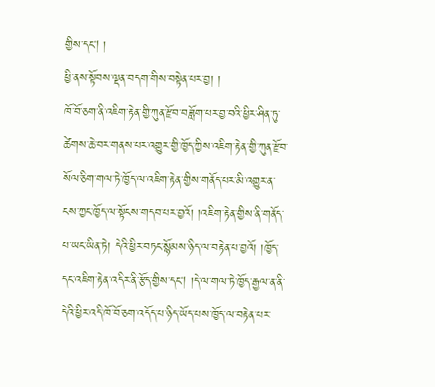གྱིས་དང། །
ཕྱི་ནས་སྟོབས་ལྡན་བདག་གིས་བསྟེན་པར་བྱ། །
ཁོ་བོ་ཅག་ནི་འཇིག་རྟེན་གྱི་ཀུན་རྫོབ་བཟློག་པར་བྱ་བའི་ཕྱིར་ཤིན་ཏུ་ཚེགས་ཆེ་བར་གནས་པར་འགྱུར་གྱི་ཁྱོད་ཀྱིས་འཇིག་རྟེན་གྱི་ཀུན་རྫོབ་སོལ་ཅིག་གལ་ཏེ་ཁྱོད་ལ་འཇིག་རྟེན་གྱིས་གནོད་པར་མི་འགྱུར་ན་ངས་ཀྱང་ཁྱོད་ལ་སྟོངས་གདབ་པར་བྱའོ། །འཇིག་རྟེན་གྱིས་ནི་གནོད་པ་ཡང་ཡིན་ཏེ། དེའི་ཕྱིར་བཏང་སྙོམས་ཉིད་ལ་བརྟེན་པ་བྱའོ། །ཁྱོད་དང་འཇིག་རྟེན་འདིར་ནི་རྩོད་གྱིས་དང། །དེ་ལ་གལ་ཏེ་ཁྱོད་རྒྱལ་ན་ནི་དེའི་ཕྱིར་འདི་ཁོ་བོ་ཅག་འདོད་པ་ཉིད་ཡོད་པས་ཁྱོད་ལ་བརྟེན་པར་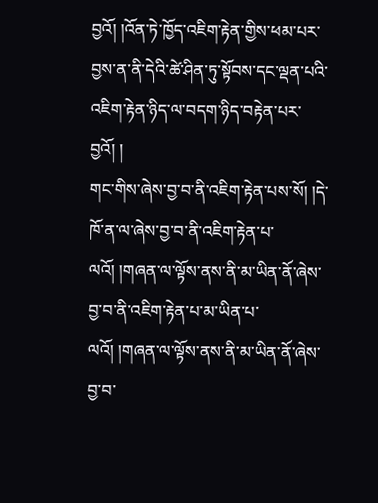བྱའོ། །འོན་ཏེ་ཁྱོད་འཇིག་རྟེན་གྱིས་ཕམ་པར་བྱས་ན་ནི་དེའི་ཚེ་ཤིན་ཏུ་སྟོབས་དང་ལྡན་པའི་འཇིག་རྟེན་ཉིད་ལ་བདག་ཉིད་བརྟེན་པར་བྱའོ། །
གང་གིས་ཞེས་བྱ་བ་ནི་འཇིག་རྟེན་པས་སོ། །དེ་ཁོ་ན་ལ་ཞེས་བྱ་བ་ནི་འཇིག་རྟེན་པ་ལའོ། །གཞན་ལ་ལྟོས་ནས་ནི་མ་ཡིན་ནོ་ཞེས་བྱ་བ་ནི་འཇིག་རྟེན་པ་མ་ཡིན་པ་ལའོ། །གཞན་ལ་ལྟོས་ནས་ནི་མ་ཡིན་ནོ་ཞེས་བྱ་བ་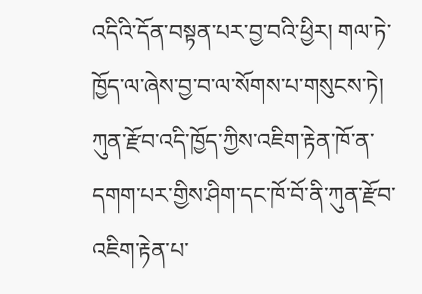འདིའི་དོན་བསྟན་པར་བྱ་བའི་ཕྱིར། གལ་ཏེ་ཁྱོད་ལ་ཞེས་བྱ་བ་ལ་སོགས་པ་གསུངས་ཏེ། ཀུན་རྫོབ་འདི་ཁྱོད་ཀྱིས་འཇིག་རྟེན་ཁོ་ན་དགག་པར་གྱིས་ཤིག་དང་ཁོ་བོ་ནི་ཀུན་རྫོབ་འཇིག་རྟེན་པ་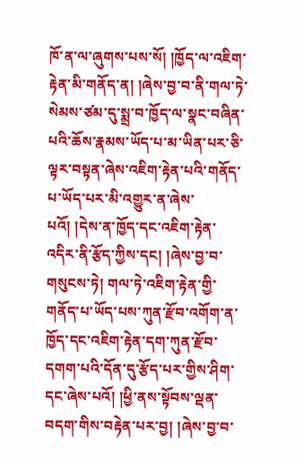ཁོ་ན་ལ་ཞུགས་པས་སོ། །ཁྱོད་ལ་འཇིག་རྟེན་མི་གནོད་ན། །ཞེས་བྱ་བ་ནི་གལ་ཏེ་སེམས་ཙམ་དུ་སྨྲ་བ་ཁྱོད་ལ་སྣང་བཞིན་པའི་ཆོས་རྣམས་ཡོད་པ་མ་ཡིན་པར་ཅི་ལྟར་བསྟན་ཞེས་འཇིག་རྟེན་པའི་གནོད་པ་ཡོད་པར་མི་འགྱུར་ན་ཞེས་པའོ། །དེས་ན་ཁྱོད་དང་འཇིག་རྟེན་འདིར་ནི་རྩོད་ཀྱིས་དང། །ཞེས་བྱ་བ་གསུངས་ཏེ། གལ་ཏེ་འཇིག་རྟེན་གྱི་གནོད་པ་ཡོད་པས་ཀུན་རྫོབ་འགོག་ན་ཁྱོད་དང་འཇིག་རྟེན་དག་ཀུན་རྫོབ་དགག་པའི་དོན་དུ་རྩོད་པར་གྱིས་ཤིག་དང་ཞེས་པའོ། །ཕྱི་ནས་སྟོབས་ལྡན་བདག་གིས་བརྟེན་པར་བྱ། །ཞེས་བྱ་བ་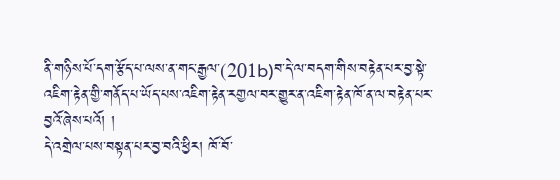ནི་གཉིས་པོ་དག་རྩོད་པ་ལས་ན་གང་རྒྱལ་(201b)བ་དེ་ལ་བདག་གིས་བརྟེན་པར་བྱ་སྟེ་འཇིག་རྟེན་གྱི་གནོད་པ་ཡོད་པས་འཇིག་རྟེན་རགྱལ་བར་གྱུར་ན་འཇིག་རྟེན་ཁོ་ན་ལ་བརྟེན་པར་བྱའོ་ཞེས་པའོ། །
དེ་འགྲེལ་པས་བསྟན་པར་བྱ་བའི་ཕྱིར། ཁོ་བོ་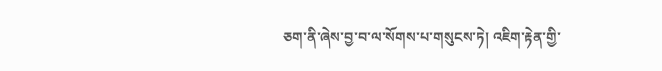ཅག་ནི་ཞེས་བྱ་བ་ལ་སོགས་པ་གསུངས་ཏེ། འཇིག་རྟེན་གྱི་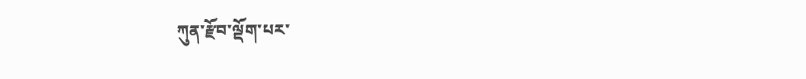ཀུན་རྫོབ་ལྡོག་པར་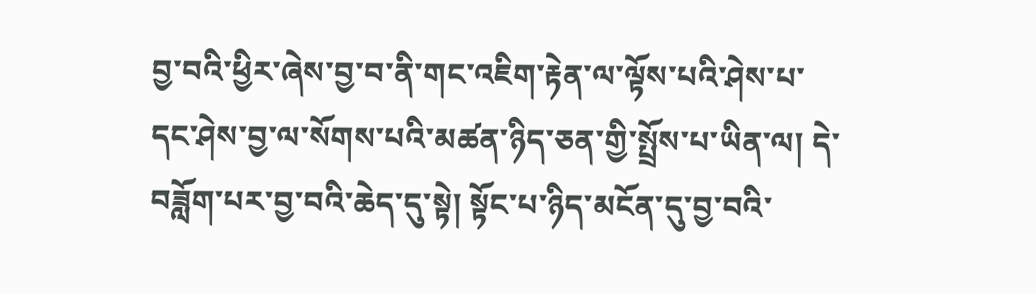བྱ་བའི་ཕྱིར་ཞེས་བྱ་བ་ནི་གང་འཇིག་རྟེན་ལ་ལྟོས་པའི་ཤེས་པ་དང་ཤེས་བྱ་ལ་སོགས་པའི་མཚན་ཉིད་ཅན་གྱི་སྤྲོས་པ་ཡིན་ལ། དེ་བཟློག་པར་བྱ་བའི་ཆེད་དུ་སྟེ། སྟོང་པ་ཉིད་མངོན་དུ་བྱ་བའི་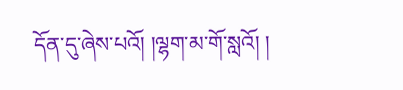དོན་དུ་ཞེས་པའོ། །ལྷག་མ་གོ་སླའོ། །